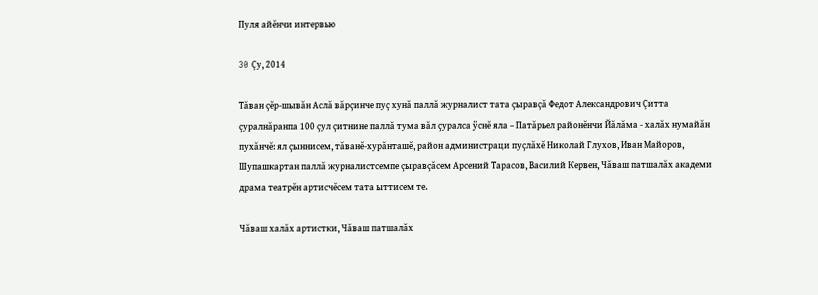Пуля айĕнчи интервью

30 Çу, 2014

Тăван çĕр-шывăн Аслă вăрçинче пуç хунă паллă журналист тата çыравçă Федот Александрович Çитта çуралнăранпа 100 çул çитнине паллă тума вăл çуралса ÿснĕ яла – Патăрьел районĕнчи Йăлăма - халăх нумайăн пухăнчĕ: ял çыннисем, тăванĕ-хурăнташĕ, район администраци пуçлăхĕ Николай Глухов, Иван Майоров, Шупашкартан паллă журналистсемпе çыравçăсем Арсений Тарасов, Василий Кервен, Чăваш патшалăх академи драма театрĕн артисчĕсем тата ыттисем те.

Чăваш халăх артистки, Чăваш патшалăх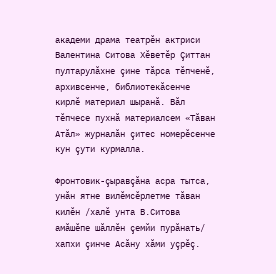академи драма театрĕн актриси Валентина Ситова Хĕветĕр Çиттан пултарулăхне çине тăрса тĕпченĕ, архивсенче, библиотекăсенче кирлĕ материал шыранă. Вăл тĕпчесе пухнă материалсем «Тăван Атăл» журналăн çитес номерĕсенче кун çути курмалла.

Фронтовик-çыравçăна асра тытса, унăн ятне вилĕмсĕрлетме тăван килĕн /халĕ унта В.Ситова амăшĕпе шăллĕн çемйи пурăнать/ хапхи çинче Асăну хăми уçрĕç.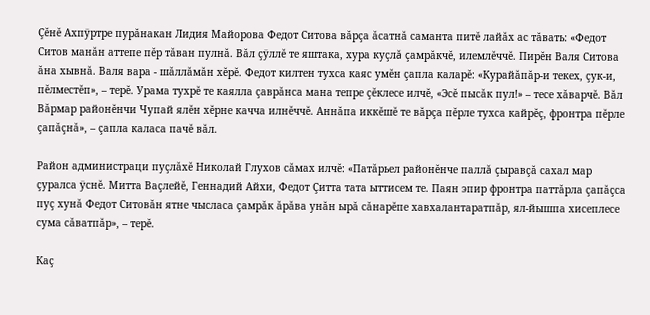Çĕнĕ Ахпÿртре пурăнакан Лидия Майорова Федот Ситова вăрçа ăсатнă саманта питĕ лайăх ас тăвать: «Федот Ситов манăн аттепе пĕр тăван пулнă. Вăл çÿллĕ те яштака, хура куçлă çамрăкчĕ, илемлĕччĕ. Пирĕн Валя Ситова ăна хывнă. Валя вара - шăллăмăн хĕрĕ. Федот килтен тухса каяс умĕн çапла каларĕ: «Курайăпăр-и текех, çук-и, пĕлместĕп», – терĕ. Урама тухрĕ те каялла çаврăнса мана тепре çĕклесе илчĕ, «Эсĕ пысăк пул!» – тесе хăварчĕ. Вăл Вăрмар районĕнчи Чупай ялĕн хĕрне качча илнĕччĕ. Аннăпа иккĕшĕ те вăрçа пĕрле тухса кайрĕç, фронтра пĕрле çапăçнă», – çапла каласа пачĕ вăл.

Район администраци пуçлăхĕ Николай Глухов сăмах илчĕ: «Патăрьел районĕнче паллă çыравçă сахал мар çуралса ÿснĕ. Митта Ваçлейĕ, Геннадий Айхи, Федот Çитта тата ыттисем те. Паян эпир фронтра паттăрла çапăçса пуç хунă Федот Ситовăн ятне чысласа çамрăк ăрăва унăн ырă сăнарĕпе хавхалантаратпăр, ял-йышпа хисеплесе сума сăватпăр», – терĕ.

Каç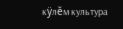кÿлĕм культура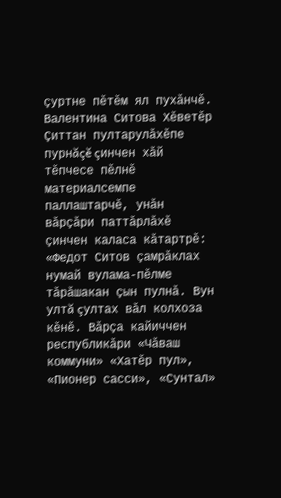çуртне пĕтĕм ял пухăнчĕ. Валентина Ситова Хĕветĕр Çиттан пултарулăхĕпе пурнăçĕ çинчен хăй тĕпчесе пĕлнĕ материалсемпе паллаштарчĕ, унăн вăрçăри паттăрлăхĕ çинчен каласа кăтартрĕ: «Федот Ситов çамрăклах нумай вулама-пĕлме тăрăшакан çын пулнă. Вун ултă çултах вăл колхоза кĕнĕ. Вăрçа кайиччен республикăри «Чăваш коммуни» «Хатĕр пул», «Пионер сасси», «Сунтал»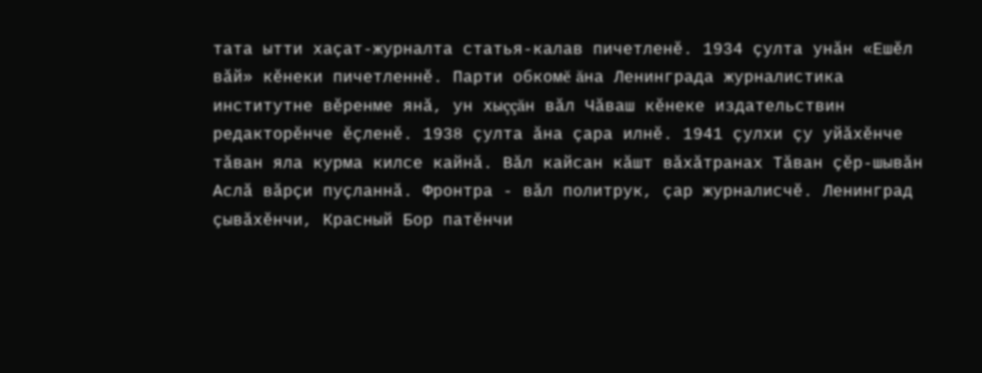тата ытти хаçат-журналта статья-калав пичетленĕ. 1934 çулта унăн «Ешĕл вăй» кĕнеки пичетленнĕ. Парти обкомĕ ăна Ленинграда журналистика институтне вĕренме янă, ун хыççăн вăл Чăваш кĕнеке издательствин редакторĕнче ĕçленĕ. 1938 çулта ăна çара илнĕ. 1941 çулхи çу уйăхĕнче тăван яла курма килсе кайнă. Вăл кайсан кăшт вăхăтранах Тăван çĕр-шывăн Аслă вăрçи пуçланнă. Фронтра - вăл политрук, çар журналисчĕ. Ленинград çывăхĕнчи, Красный Бор патĕнчи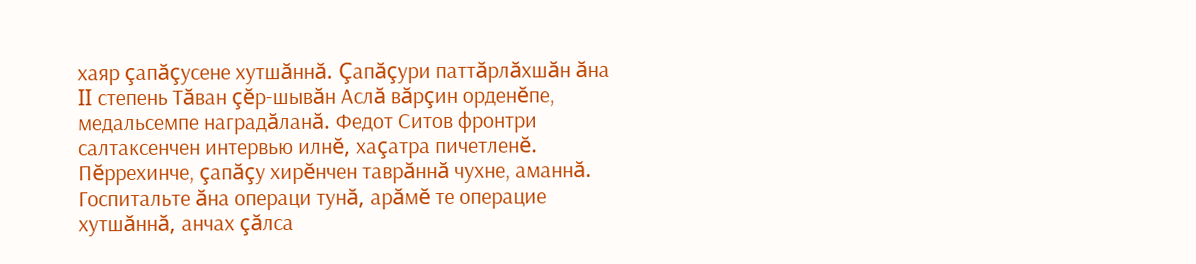хаяр çапăçусене хутшăннă. Çапăçури паттăрлăхшăн ăна II степень Тăван çĕр-шывăн Аслă вăрçин орденĕпе, медальсемпе наградăланă. Федот Ситов фронтри салтаксенчен интервью илнĕ, хаçатра пичетленĕ. Пĕррехинче, çапăçу хирĕнчен таврăннă чухне, аманнă. Госпитальте ăна операци тунă, арăмĕ те операцие хутшăннă, анчах çăлса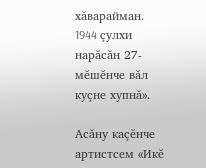хăварайман. 1944 çулхи нарăсăн 27-мĕшĕнче вăл куçне хупнă».

Асăну каçĕнче артистсем «Икĕ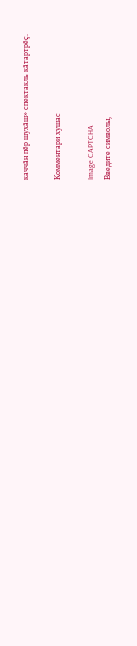каччăн пĕр шухăш» спектакль кăтартрĕç.

Комментари хушас

Image CAPTCHA
Введите символы,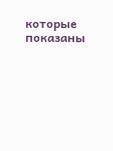которые показаны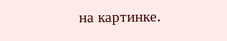на картинке.